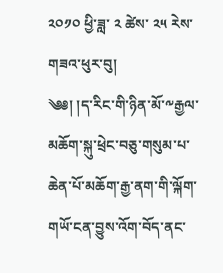༢༠༡༠ ཕྱི་ཟླ་ ༢ ཚེས་ ༢༥ རེས་གཟའ་ཕུར་བུ།
༄༅། །ད་རིང་གི་ཉིན་མོ་༸རྒྱལ་མཆོག་སྐུ་ཕྲེང་བཅུ་གསུམ་པ་ཆེན་པོ་མཆོག་རྒྱ་ནག་གི་ལྐོག་གཡོ་ངན་བྱུས་འོག་བོད་ནང་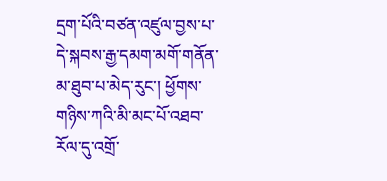དྲག་པོའི་བཙན་འཛུལ་བྱས་པ་དེ་སྐབས་རྒྱ་དམག་མགོ་གནོན་མ་ཐུབ་པ་མེད་རུང་། ཕྱོགས་གཉིས་ཀའི་མི་མང་པོ་འཐབ་རོལ་དུ་འགྲོ་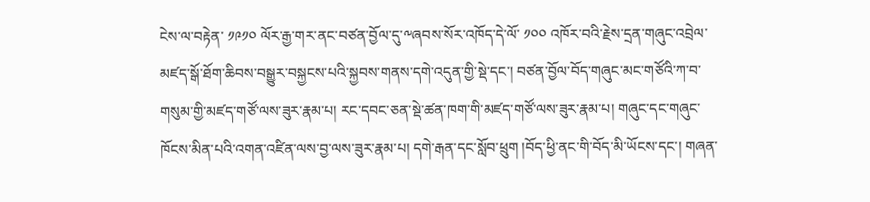ངེས་ལ་བརྟེན་ ༡༩༡༠ ལོར་རྒྱ་གར་ནང་བཙན་བྱོལ་དུ་༸ཞབས་སོར་འཁོད་དེ་ལོ་ ༡༠༠ འཁོར་བའི་རྗེས་དྲན་གཞུང་འབྲེལ་མཛད་སྒོ་ཐོག་ཆིབས་བསྒྱུར་བསྐྱངས་པའི་སྐྱབས་གནས་དགེ་འདུན་གྱི་སྡེ་དང་། བཙན་བྱོལ་བོད་གཞུང་མང་གཙོའི་ཀ་བ་གསུམ་གྱི་མཛད་གཙོ་ལས་ཟུར་རྣམ་པ། རང་དབང་ཅན་སྡེ་ཚན་ཁག་གི་མཛད་གཙོ་ལས་ཟུར་རྣམ་པ། གཞུང་དང་གཞུང་ཁོངས་མིན་པའི་འགན་འཛིན་ལས་བྱ་ལས་ཟུར་རྣམ་པ། དགེ་རྒན་དང་སློབ་ཕྲུག །བོད་ཕྱི་ནང་གི་བོད་མི་ཡོངས་དང་། གཞན་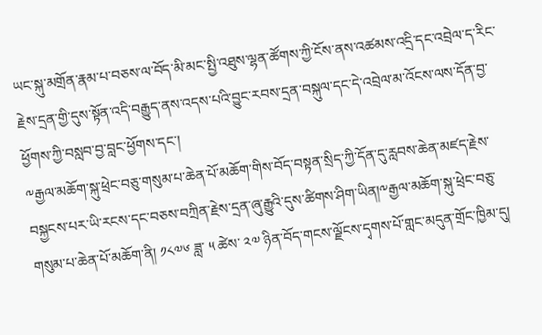ཡང་སྐུ་མགྲོན་རྣམ་པ་བཅས་ལ་བོད་མི་མང་སྤྱི་འཐུས་ལྷན་ཚོགས་ཀྱི་ངོས་ནས་འཚམས་འདྲི་དང་འབྲེལ་ད་རིང་རྗེས་དྲན་གྱི་དུས་སྟོན་འདི་བརྒྱུད་ནས་འདས་པའི་བྱུང་རབས་དྲན་བསྐུལ་དང་དེ་འབྲེལ་མ་འོངས་ལས་དོན་བྱ་ཕྱོགས་ཀྱི་བསླབ་བྱ་བླང་ཕྱོགས་དང་།
༸རྒྱལ་མཆོག་སྐུ་ཕྲེང་བཅུ་གསུམ་པ་ཆེན་པོ་མཆོག་གིས་བོད་བསྟན་སྲིད་ཀྱི་དོན་དུ་རླབས་ཆེན་མཛད་རྗེས་བསྐྱངས་པར་ཡི་རངས་དང་བཅས་བཀྲིན་རྗེས་དྲན་ཞུ་རྒྱུའི་དུས་ཚིགས་ཤིག་ཡིན།༸རྒྱལ་མཆོག་སྐུ་ཕྲེང་བཅུ་གསུམ་པ་ཆེན་པོ་མཆོག་ནི། ༡༨༧༦ ཟླ་ ༥ ཚེས་ ༢༧ ཉིན་བོད་གངས་ལྗོངས་དྭགས་པོ་གླང་མདུན་གྲོང་ཁྱིམ་དུ།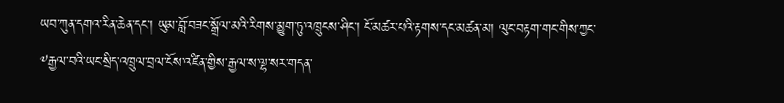ཡབ་ཀུན་དགའ་རིན་ཆེན་དང་། ཡུམ་བློ་བཟང་སྒྲོལ་མའི་རིགས་མྱུག་ཏུ་འཁྲུངས་ཤིང་། ངོ་མཚར་པའི་རྟགས་དང་མཚན་མ། ལུང་བརྟག་གང་གིས་ཀྱང་༸རྒྱལ་བའི་ཡང་སྲིད་འཁྲུལ་བྲལ་ངོས་འཛིན་གྱིས་རྒྱལ་ས་ལྷ་སར་གདན་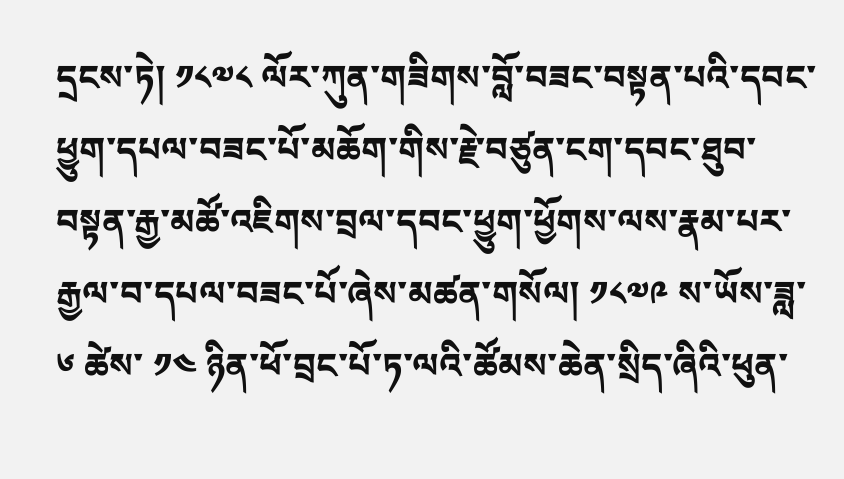དྲངས་ཏེ། ༡༨༧༨ ལོར་ཀུན་གཟིགས་བློ་བཟང་བསྟན་པའི་དབང་ཕྱུག་དཔལ་བཟང་པོ་མཆོག་གིས་རྗེ་བཙུན་ངག་དབང་ཐུབ་བསྟན་རྒྱ་མཚོ་འཇིགས་བྲལ་དབང་ཕྱུག་ཕྱོགས་ལས་རྣམ་པར་རྒྱལ་བ་དཔལ་བཟང་པོ་ཞེས་མཚན་གསོལ། ༡༨༧༩ ས་ཡོས་ཟླ་ ༦ ཚེས་ ༡༤ ཉིན་ཕོ་བྲང་པོ་ཏ་ལའི་ཚོམས་ཆེན་སྲིད་ཞིའི་ཕུན་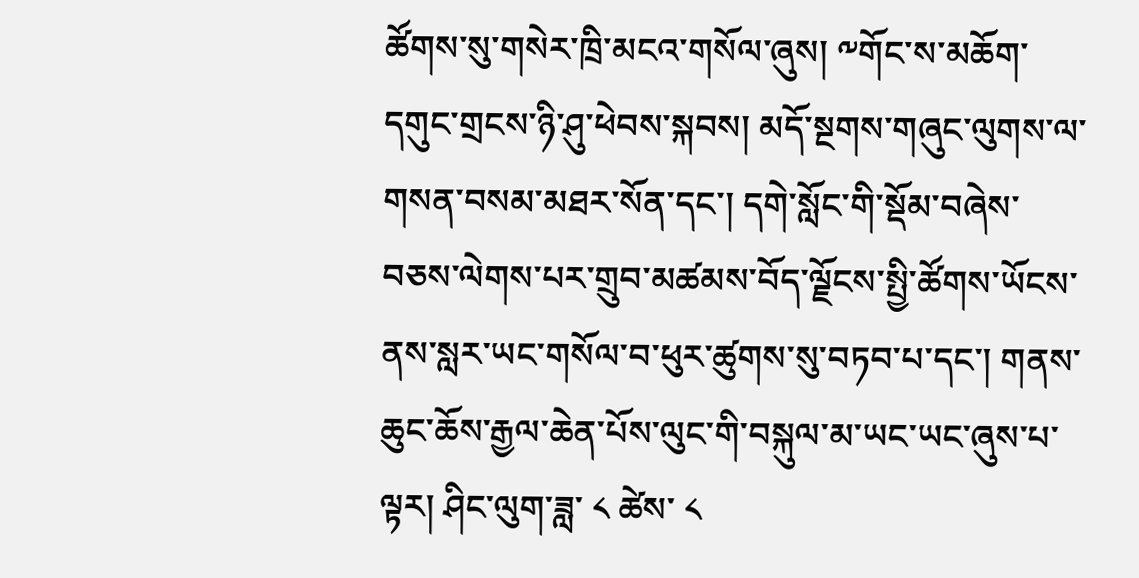ཚོགས་སུ་གསེར་ཁྲི་མངའ་གསོལ་ཞུས། ༸གོང་ས་མཆོག་དགུང་གྲངས་ཉི་ཤུ་ཕེབས་སྐབས། མདོ་སྔགས་གཞུང་ལུགས་ལ་གསན་བསམ་མཐར་སོན་དང་། དགེ་སློང་གི་སྡོམ་བཞེས་བཅས་ལེགས་པར་གྲུབ་མཚམས་བོད་ལྗོངས་སྤྱི་ཚོགས་ཡོངས་ནས་སླར་ཡང་གསོལ་བ་ཕུར་ཚུགས་སུ་བཏབ་པ་དང་། གནས་ཆུང་ཆོས་རྒྱལ་ཆེན་པོས་ལུང་གི་བསྐུལ་མ་ཡང་ཡང་ཞུས་པ་ལྟར། ཤིང་ལུག་ཟླ་ ༨ ཚེས་ ༨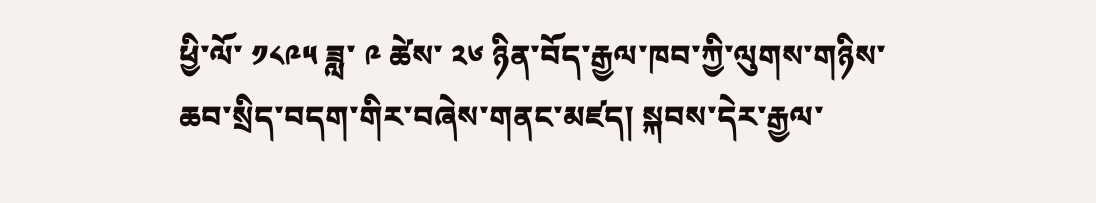ཕྱི་ལོ་ ༡༨༩༥ ཟླ་ ༩ ཚེས་ ༢༦ ཉིན་བོད་རྒྱལ་ཁབ་ཀྱི་ལུགས་གཉིས་ཆབ་སྲིད་བདག་གིར་བཞེས་གནང་མཛད། སྐབས་དེར་རྒྱལ་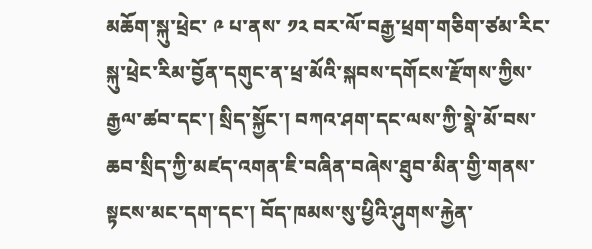མཆོག་སྐུ་ཕྲེང་ ༩ པ་ནས་ ༡༢ བར་ལོ་བརྒྱ་ཕྲག་གཅིག་ཙམ་རིང་སྐུ་ཕྲེང་རིམ་བྱོན་དགུང་ན་ཕྲ་མོའི་སྐབས་དགོངས་རྫོགས་ཀྱིས་རྒྱལ་ཚབ་དང་། སྲིད་སྐྱོང་། བཀའ་ཤག་དང་ལས་ཀྱི་སྣེ་མོ་བས་ཆབ་སྲིད་ཀྱི་མཛད་འགན་ཇི་བཞིན་བཞེས་ཐུབ་མིན་གྱི་གནས་སྟངས་མང་དག་དང་། བོད་ཁམས་སུ་ཕྱིའི་ཤུགས་རྐྱེན་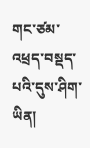གང་ཙམ་འཕྲད་བསྡད་པའི་དུས་ཤིག་ཡིན།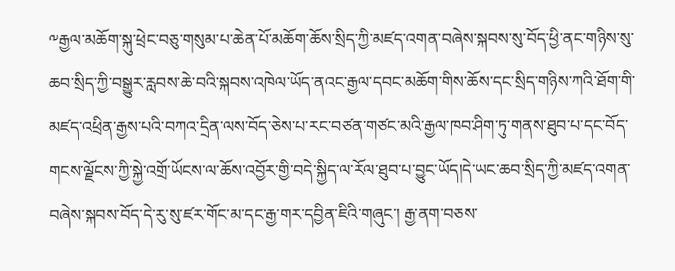༸རྒྱལ་མཆོག་སྐུ་ཕྲེང་བཅུ་གསུམ་པ་ཆེན་པོ་མཆོག་ཆོས་སྲིད་ཀྱི་མཛད་འགན་བཞེས་སྐབས་སུ་བོད་ཕྱི་ནང་གཉིས་སུ་ཆབ་སྲིད་ཀྱི་བསྒྱུར་རླབས་ཆེ་བའི་སྐབས་འཁེལ་ཡོད་ནའང་རྒྱལ་དབང་མཆོག་གིས་ཆོས་དང་སྲིད་གཉིས་ཀའི་ཐོག་གི་མཛད་འཕྲིན་རྒྱས་པའི་བཀའ་དྲིན་ལས་བོད་ཅེས་པ་རང་བཙན་གཙང་མའི་རྒྱལ་ཁབ་ཤིག་ཏུ་གནས་ཐུབ་པ་དང་བོད་གངས་ལྗོངས་ཀྱི་སྐྱེ་འགྲོ་ཡོངས་ལ་ཆོས་འབྱོར་གྱི་བདེ་སྐྱིད་ལ་རོལ་ཐུབ་པ་བྱུང་ཡོད།དེ་ཡང་ཆབ་སྲིད་ཀྱི་མཛད་འགན་བཞེས་སྐབས་བོད་དེ་རུ་སུ་ཛར་གོང་མ་དང་རྒྱ་གར་དབྱིན་ཇིའི་གཞུང་། རྒྱ་ནག་བཅས་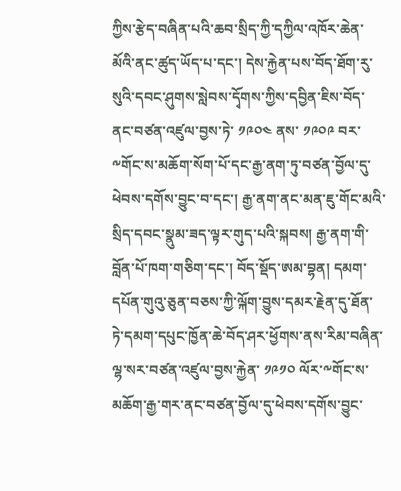ཀྱིས་རྩེད་བཞིན་པའི་ཆབ་སྲིད་ཀྱི་དཀྱིལ་འཁོར་ཆེན་མོའི་ནང་ཚུད་ཡོད་པ་དང་། དེས་རྐྱེན་པས་བོད་ཐོག་རུ་སུའི་དབང་ཤུགས་སླེབས་དྭོགས་ཀྱིས་དབྱིན་ཇིས་བོད་ནང་བཙན་འཛུལ་བྱས་ཏེ་ ༡༩༠༤ ནས་ ༡༩༠༩ བར་༸གོང་ས་མཆོག་སོག་པོ་དང་རྒྱ་ནག་ཏུ་བཙན་བྱོལ་དུ་ཕེབས་དགོས་བྱུང་བ་དང་། རྒྱ་ནག་ནང་མན་ཇུ་གོང་མའི་སྲིད་དབང་སྣུམ་ཟད་ལྟར་གུད་པའི་སྐབས། རྒྱ་ནག་གི་བློན་པོ་ཁག་གཅིག་དང་། བོད་སྡོད་ཨམ་བྷན། དམག་དཔོན་གུའུ་ཅུན་བཅས་ཀྱི་ལྐོག་བྱུས་དམར་རྗེན་དུ་ཐོན་ཏེ་དམག་དཔུང་ཁྱོན་ཆེ་བོད་ཤར་ཕྱོགས་ནས་རིམ་བཞིན་ལྷ་སར་བཙན་འཛུལ་བྱས་རྐྱེན་ ༡༩༡༠ ལོར་༸གོང་ས་མཆོག་རྒྱ་གར་ནང་བཙན་བྱོལ་དུ་ཕེབས་དགོས་བྱུང་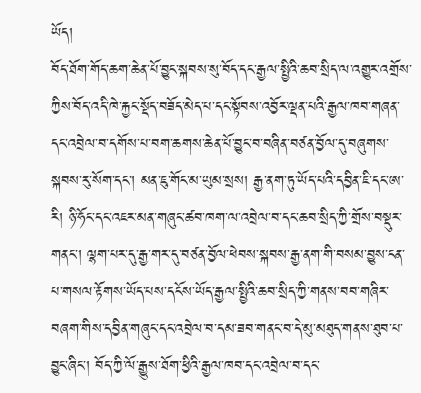ཡོད།
བོད་ཐོག་གོད་ཆག་ཆེན་པོ་བྱུང་སྐབས་སུ་བོད་དང་རྒྱལ་སྤྱིའི་ཆབ་སྲིད་ལ་འགྱུར་འགྲོས་ཀྱིས་བོད་འདི་ཁེ་རྐྱང་སྡོད་བཟོད་མེད་པ་དང་སྟོབས་འབྱོར་ལྡན་པའི་རྒྱལ་ཁབ་གཞན་དང་འབྲེལ་བ་དགོས་པ་བག་ཆགས་ཆེན་པོ་བྱུང་བ་བཞིན་བཙན་བྱོལ་དུ་བཞུགས་སྐབས་རུ་སོག་དང་། མན་ཇུ་གོང་མ་ཡུམ་སྲས། རྒྱ་ནག་ཏུ་ཡོད་པའི་དབྱིན་ཇི་དང་ཨ་རི། ཉི་ཧོང་དང་འཇར་མན་གཞུང་ཚབ་ཁག་ལ་འབྲེལ་བ་དང་ཆབ་སྲིད་ཀྱི་གྲོས་བསྡུར་གནང་། ལྷག་པར་དུ་རྒྱ་གར་དུ་བཙན་བྱོལ་ཕེབས་སྐབས་རྒྱ་ནག་གི་བསམ་བྱུས་ངན་པ་གསལ་རྟོགས་ཡོད་པས་དངོས་ཡོད་རྒྱལ་སྤྱིའི་ཆབ་སྲིད་ཀྱི་གནས་བབ་གཞིར་བཞག་གིས་དབྱིན་གཞུང་དང་འབྲེལ་བ་དམ་ཟབ་གནང་བ་དེ་མུ་མཐུད་གནས་ཐུབ་པ་བྱུང་ཞིང་། བོད་ཀྱི་ལོ་རྒྱུས་ཐོག་ཕྱིའི་རྒྱལ་ཁབ་དང་འབྲེལ་བ་དང་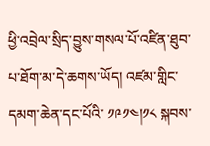ཕྱི་འབྲེལ་སྲིད་བྱུས་གསལ་པོ་འཛིན་ཐུབ་པ་ཐོག་མ་དེ་ཆགས་ཡོད། འཛམ་གླིང་དམག་ཆེན་དང་པོའི་ ༡༩༡༤།༡༨ སྐབས་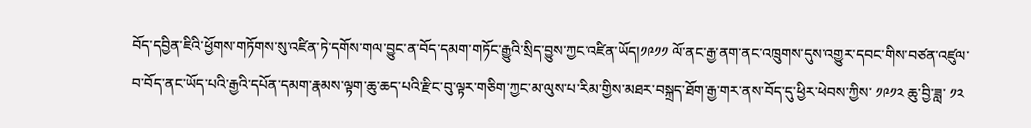བོད་དབྱིན་ཇིའི་ཕྱོགས་གཏོགས་སུ་འཛིན་ཏེ་དགོས་གལ་བྱུང་ན་བོད་དམག་གཏོང་རྒྱུའི་སྲིད་བྱུས་ཀྱང་འཛིན་ཡོད།༡༩༡༡ ལོ་ནང་རྒྱ་ནག་ནང་འཁྲུགས་དུས་འགྱུར་དབང་གིས་བཙན་འཛུལ་བ་བོད་ནང་ཡོད་པའི་རྒྱའི་དཔོན་དམག་རྣམས་ལྟག་ཆུ་ཆད་པའི་རྫིང་བུ་ལྟར་གཅིག་ཀྱང་མ་ལུས་པ་རིམ་གྱིས་མཐར་བསྐྲད་ཐོག་རྒྱ་གར་ནས་བོད་དུ་ཕྱིར་ཕེབས་ཀྱིས་ ༡༩༡༢ ཆུ་བྱི་ཟླ་ ༡༢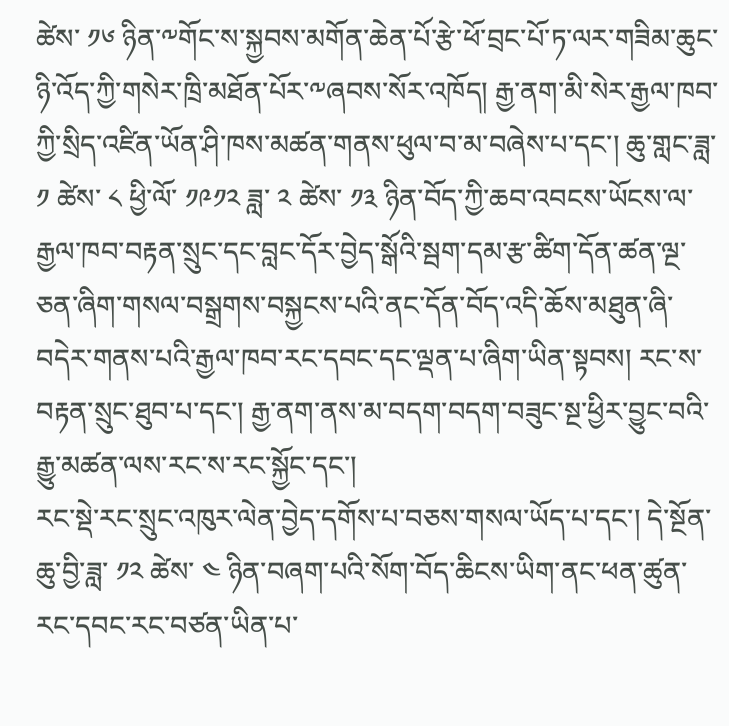ཚེས་ ༡༦ ཉིན་༸གོང་ས་སྐྱབས་མགོན་ཆེན་པོ་རྩེ་ཕོ་བྲང་པོ་ཏ་ལར་གཟིམ་ཆུང་ཉི་འོད་ཀྱི་གསེར་ཁྲི་མཐོན་པོར་༸ཞབས་སོར་འཁོད། རྒྱ་ནག་མི་སེར་རྒྱལ་ཁབ་ཀྱི་སྲིད་འཛིན་ཡོན་ཤི་ཁས་མཚན་གནས་ཕུལ་བ་མ་བཞེས་པ་དང་། ཆུ་གླང་ཟླ་ ༡ ཚེས་ ༨ ཕྱི་ལོ་ ༡༩༡༢ ཟླ་ ༢ ཚེས་ ༡༣ ཉིན་བོད་ཀྱི་ཆབ་འབངས་ཡོངས་ལ་རྒྱལ་ཁབ་བརྟན་སྲུང་དང་བླང་དོར་བྱེད་སྒོའི་སྦག་དམ་རྩ་ཚིག་དོན་ཚན་ལྔ་ཅན་ཞིག་གསལ་བསྒྲགས་བསྐྱངས་པའི་ནང་དོན་བོད་འདི་ཆོས་མཐུན་ཞི་བདེར་གནས་པའི་རྒྱལ་ཁབ་རང་དབང་དང་ལྡན་པ་ཞིག་ཡིན་སྟབས། རང་ས་བརྟན་སྲུང་ཐུབ་པ་དང་། རྒྱ་ནག་ནས་མ་བདག་བདག་བཟུང་སྔ་ཕྱིར་བྱུང་བའི་རྒྱུ་མཚན་ལས་རང་ས་རང་སྐྱོང་དང་།
རང་སྡེ་རང་སྲུང་འཁུར་ལེན་བྱེད་དགོས་པ་བཅས་གསལ་ཡོད་པ་དང་། དེ་སྔོན་ཆུ་བྱི་ཟླ་ ༡༢ ཚེས་ ༤ ཉིན་བཞག་པའི་སོག་བོད་ཆིངས་ཡིག་ནང་ཕན་ཚུན་རང་དབང་རང་བཙན་ཡིན་པ་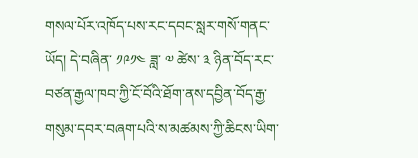གསལ་པོར་འཁོད་པས་རང་དབང་སླར་གསོ་གནང་ཡོད། དེ་བཞིན་ ༡༩༡༤ ཟླ་ ༧ ཚེས་ ༣ ཉིན་བོད་རང་བཙན་རྒྱལ་ཁབ་ཀྱི་ངོ་བོའི་ཐོག་ནས་དབྱིན་བོད་རྒྱ་གསུམ་དབར་བཞག་པའི་ས་མཚམས་ཀྱི་ཆིངས་ཡིག་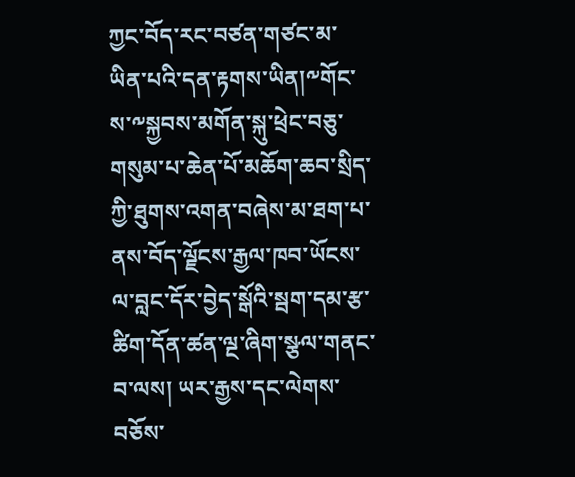ཀྱང་བོད་རང་བཙན་གཙང་མ་ཡིན་པའི་དན་རྟགས་ཡིན།༸གོང་ས་༸སྐྱབས་མགོན་སྐུ་ཕྲེང་བཅུ་གསུམ་པ་ཆེན་པོ་མཆོག་ཆབ་སྲིད་ཀྱི་ཐུགས་འགན་བཞེས་མ་ཐག་པ་ནས་བོད་ལྗོངས་རྒྱལ་ཁབ་ཡོངས་ལ་བླང་དོར་བྱེད་སྒོའི་སྦག་དམ་རྩ་ཚིག་དོན་ཚན་ལྔ་ཞིག་སྩལ་གནང་བ་ལས། ཡར་རྒྱས་དང་ལེགས་བཅོས་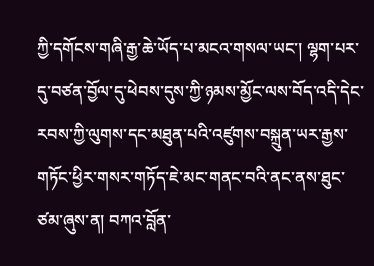ཀྱི་དགོངས་གཞི་རྒྱ་ཆེ་ཡོད་པ་མངའ་གསལ་ཡང་། ལྷག་པར་དུ་བཙན་བྱོལ་དུ་ཕེབས་དུས་ཀྱི་ཉམས་མྱོང་ལས་བོད་འདི་དེང་རབས་ཀྱི་ལུགས་དང་མཐུན་པའི་འཛུགས་བསྐྲུན་ཡར་རྒྱས་གཏོང་ཕྱིར་གསར་གཏོད་ཇེ་མང་གནང་བའི་ནང་ནས་ཐུང་ཙམ་ཞུས་ན། བཀའ་བློན་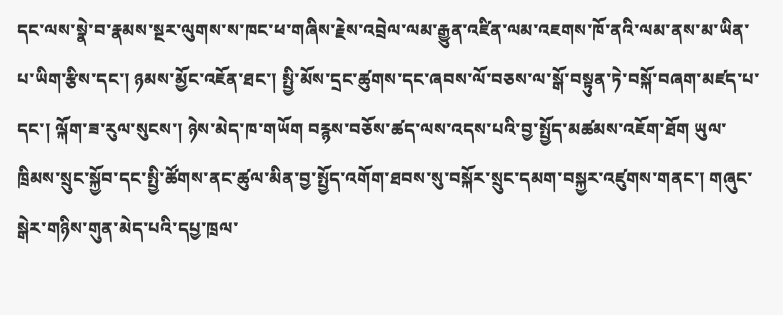དང་ལས་སྣེ་བ་རྣམས་སྔར་ལུགས་ས་ཁང་ཕ་གཞིས་རྗེས་འབྲེལ་ལམ་རྒྱུན་འཛིན་ལམ་འཇགས་ཁོ་ནའི་ལམ་ནས་མ་ཡིན་པ་ཡིག་རྩིས་དང་། ཉམས་མྱོང་འཇོན་ཐང་། སྤྱི་མོས་དྲང་ཚུགས་དང་ཞབས་ལོ་བཅས་ལ་སྒོ་བསྟུན་ཏེ་བསྐོ་བཞག་མཛད་པ་དང་། ལྐོག་ཟ་རུལ་སུངས་། ཉེས་མེད་ཁ་གཡོག བརྙས་བཅོས་ཚད་ལས་འདས་པའི་བྱ་སྤྱོད་མཚམས་འཇོག་ཐོག ཡུལ་ཁྲིམས་སྲུང་སྐྱོབ་དང་སྤྱི་ཚོགས་ནང་ཚུལ་མིན་བྱ་སྤྱོད་འགོག་ཐབས་སུ་བསྐོར་སྲུང་དམག་བསྐྱར་འཛུགས་གནང་། གཞུང་སྒེར་གཉིས་གུན་མེད་པའི་དཔྱ་ཁྲལ་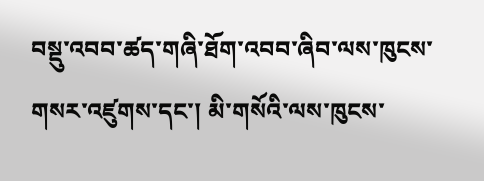བསྡུ་འབབ་ཚད་གཞི་ཐོག་འབབ་ཞིབ་ལས་ཁུངས་གསར་འཛུགས་དང་། མི་གསོའི་ལས་ཁུངས་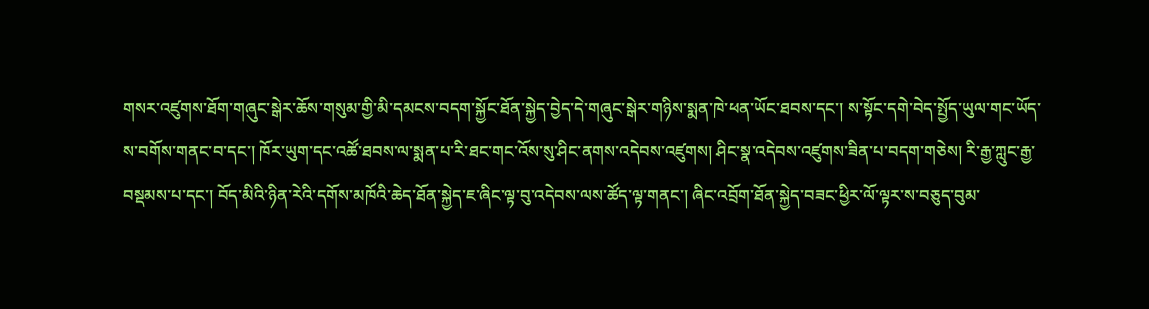གསར་འཛུགས་ཐོག་གཞུང་སྒེར་ཆོས་གསུམ་གྱི་མི་དམངས་བདག་སྐྱོང་ཐོན་སྐྱེད་བྱེད་དེ་གཞུང་སྒེར་གཉིས་སྨན་ཁེ་ཕན་ཡོང་ཐབས་དང་། ས་སྟོང་དགེ་བེད་སྤྱོད་ཡུལ་གང་ཡོད་ས་བགོས་གནང་བ་དང་། ཁོར་ཡུག་དང་འཚོ་ཐབས་ལ་སྨན་པ་རི་ཐང་གང་འོས་སུ་ཤིང་ནགས་འདེབས་འཛུགས། ཤིང་སྣ་འདེབས་འཛུགས་ཟིན་པ་བདག་གཅེས། རི་རྒྱ་ཀླུང་རྒྱ་བསྡམས་པ་དང་། བོད་མིའི་ཉིན་རེའི་དགོས་མཁོའི་ཆེད་ཐོན་སྐྱེད་ཇ་ཞིང་ལྟ་བུ་འདེབས་ལས་ཚོད་ལྟ་གནང་། ཞིང་འབྲོག་ཐོན་སྐྱེད་བཟང་ཕྱིར་ལོ་ལྟར་ས་བཅུད་བུམ་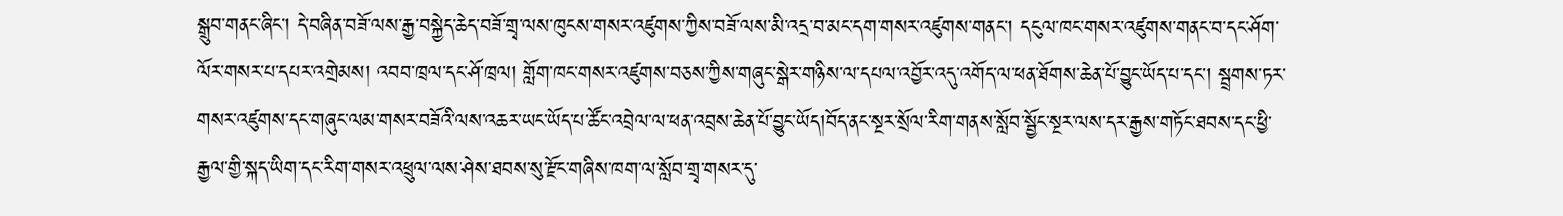སྒྲུབ་གནང་ཞིང་། དེ་བཞིན་བཟོ་ལས་རྒྱ་བསྐྱེད་ཆེད་བཟོ་གྲྭ་ལས་ཁུངས་གསར་འཛུགས་ཀྱིས་བཟོ་ལས་མི་འདྲ་བ་མང་དག་གསར་འཛུགས་གནང་། དངུལ་ཁང་གསར་འཛུགས་གནང་བ་དང་ཤོག་ལོར་གསར་པ་དཔར་འགྲེམས། འབབ་ཁྲལ་དང་ཤོ་ཁྲལ། གློག་ཁང་གསར་འཛུགས་བཅས་ཀྱིས་གཞུང་སྒེར་གཉིས་ལ་དཔལ་འབྱོར་འདུ་འགོད་ལ་ཕན་ཐོགས་ཆེན་པོ་བྱུང་ཡོད་པ་དང་། སྦྲགས་ཏར་གསར་འཛུགས་དང་གཞུང་ལམ་གསར་བཟོའི་ལས་འཆར་ཡང་ཡོད་པ་ཚོང་འབྲེལ་ལ་ཕན་འབྲས་ཆེན་པོ་བྱུང་ཡོད།བོད་ནང་སྔར་སྲོལ་རིག་གནས་སློབ་སྦྱོང་སྔར་ལས་དར་རྒྱས་གཏོང་ཐབས་དང་ཕྱི་རྒྱལ་གྱི་སྐད་ཡིག་དང་རིག་གསར་འཕྲུལ་ལས་ཤེས་ཐབས་སུ་རྫོང་གཞིས་ཁག་ལ་སློབ་གྲྭ་གསར་དུ་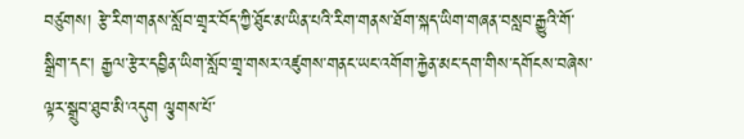བཙུགས། རྩེ་རིག་གནས་སློབ་གྲྭར་བོད་ཀྱི་ཐོུང་མ་ཡིན་པའི་རིག་གནས་ཐོག་སྐད་ཡིག་གཞན་བསླབ་རྒྱུའི་གོ་སྒྲིག་དང་། རྒྱལ་རྩེར་དབྱིན་ཡིག་སློབ་གྲྭ་གསར་འཛུགས་གནང་ཡང་འགོག་རྐྱེན་མང་དག་གིས་དགོངས་བཞེས་ལྟར་སྒྲུབ་ཐུབ་མི་འདུག ལྕགས་པོ་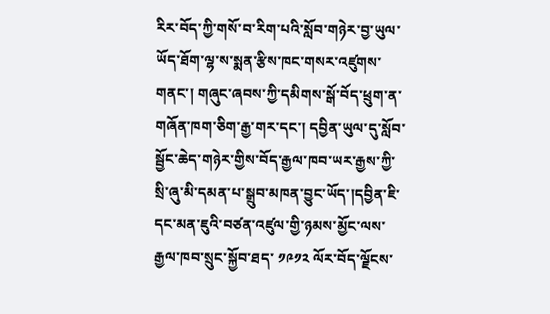རིར་བོད་ཀྱི་གསོ་བ་རིག་པའི་སློབ་གཉེར་བྱ་ཡུལ་ཡོད་ཐོག་ལྷ་ས་སྨན་རྩིས་ཁང་གསར་འཛུགས་གནང་། གཞུང་ཞབས་ཀྱི་དམིགས་སྒོ་བོད་ཕྲུག་ན་གཞོན་ཁག་ཅིག་རྒྱ་གར་དང་། དབྱིན་ཡུལ་དུ་སློབ་སྦྱོང་ཆེད་གཉེར་གྱིས་བོད་རྒྱལ་ཁབ་ཡར་རྒྱས་ཀྱི་སྲི་ཞུ་མི་དམན་པ་སྒྲུབ་མཁན་བྱུང་ཡོད་།དབྱིན་ཇི་དང་མན་ཇུའི་བཙན་འཛུལ་གྱི་ཉམས་མྱོང་ལས་རྒྱལ་ཁབ་སྲུང་སྐྱོབ་ཐད་ ༡༩༡༢ ལོར་བོད་ལྗོངས་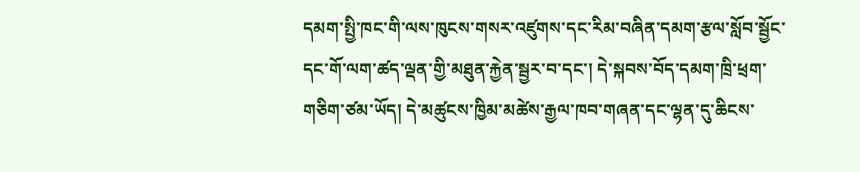དམག་སྤྱི་ཁང་གི་ལས་ཁུངས་གསར་འཛུགས་དང་རིམ་བཞིན་དམག་རྩལ་སློབ་སྦྱོང་དང་གོ་ལག་ཚད་ལྡན་གྱི་མཐུན་རྐྱེན་སྦྱར་བ་དང་། དེ་སྐབས་བོད་དམག་ཁྲི་ཕྲག་གཅིག་ཙམ་ཡོད། དེ་མཚུངས་ཁྱིམ་མཚེས་རྒྱལ་ཁབ་གཞན་དང་ལྷན་དུ་ཆིངས་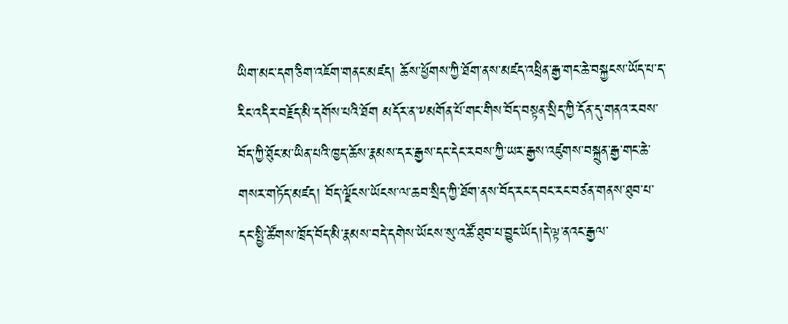ཡིག་མང་དག་ཅིག་འཇོག་གནང་མཛད། ཆོས་ཕྱོགས་ཀྱི་ཐོག་ནས་མཛད་འཕྲིན་རྒྱ་གང་ཆེ་བསྐྱངས་ཡོད་པ་ད་རིང་འདིར་བརྗོད་མི་དགོས་པའི་ཐོག མདོར་ན་༸མགོན་པོ་གང་གིས་བོད་བསྟན་སྲིད་ཀྱི་དོན་དུ་གནའ་རབས་བོད་ཀྱི་ཐོུང་མ་ཡིན་པའི་ཁྱད་ཆོས་རྣམས་དར་རྒྱས་དང་དེང་རབས་ཀྱི་ཡར་རྒྱས་འཛུགས་བསྐྲུན་རྒྱ་གང་ཆེ་གསར་གཏོད་མཛད། བོད་ལྗོངས་ཡོངས་ལ་ཆབ་སྲིད་ཀྱི་ཐོག་ནས་བོད་རང་དབང་རང་བཙན་གནས་ཐུབ་པ་དང་སྤྱི་ཚོགས་ཁྲོད་བོད་མི་རྣམས་བདེ་དགེས་ཡོངས་སུ་འཚོ་ཐུབ་པ་བྱུང་ཡོད།དེ་ལྟ་ནའང་རྒྱལ་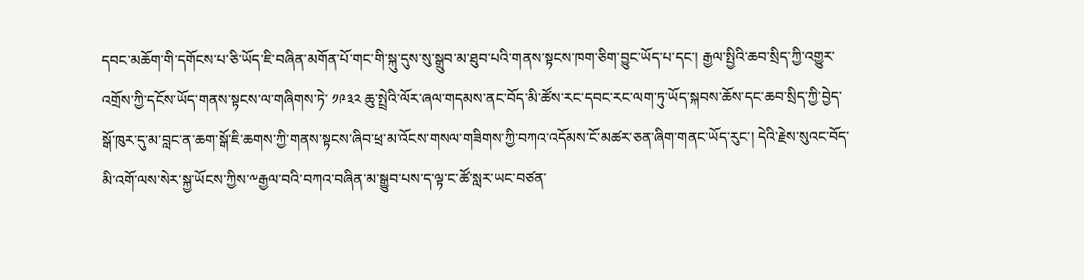དབང་མཆོག་གི་དགོངས་པ་ཅི་ཡོད་ཇི་བཞིན་མགོན་པོ་གང་གི་སྐུ་དུས་སུ་སྒྲུབ་མ་ཐུབ་པའི་གནས་སྟངས་ཁག་ཅིག་བྱུང་ཡོད་པ་དང་། རྒྱལ་སྤྱིའི་ཆབ་སྲིད་ཀྱི་འགྱུར་འགྲོས་ཀྱི་དངོས་ཡོད་གནས་སྟངས་ལ་གཞིགས་ཏེ་ ༡༩༣༢ ཆུ་སྤྲེའི་ལོར་ཞལ་གདམས་ནང་བོད་མི་ཚོས་རང་དབང་རང་ལག་ཏུ་ཡོད་སྐབས་ཆོས་དང་ཆབ་སྲིད་ཀྱི་བྱེད་སྒོ་ཁུར་དུ་མ་བླང་ན་ཆག་སྒོ་ཇི་ཆགས་ཀྱི་གནས་སྟངས་ཞིབ་ཕྲ་མ་འོངས་གསལ་གཟིགས་ཀྱི་བཀའ་འདོམས་ངོ་མཚར་ཅན་ཞིག་གནང་ཡོད་རུང་། དེའི་རྗེས་སུའང་བོད་མི་འགོ་ལས་སེར་སྐྱ་ཡོངས་ཀྱིས་༸རྒྱལ་བའི་བཀའ་བཞིན་མ་སྒྱུབ་པས་ད་ལྟ་ང་ཚོ་སླར་ཡང་བཙན་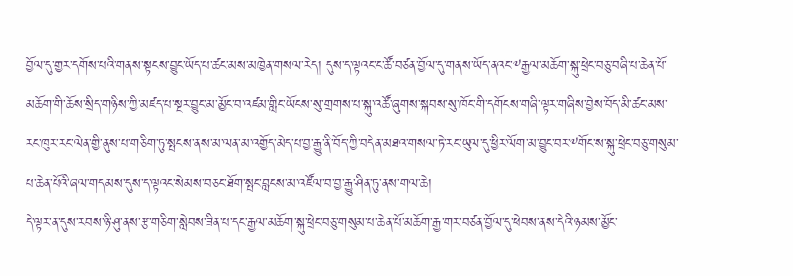བྱོལ་དུ་གྱར་དགོས་པའི་གནས་སྟངས་བྱུང་ཡོད་པ་ཚང་མས་མཁྱེན་གསལ་རེད། དུས་ད་ལྟའང་ང་ཚོ་བཙན་བྱོལ་དུ་གནས་ཡོད་ནའང་༸རྒྱལ་མཆོག་སྐུ་ཕྲེང་བཅུ་བཞི་པ་ཆེན་པོ་མཆོག་གི་ཆོས་སྲིད་གཉིས་ཀྱི་མཛད་པ་སྔར་བྱུང་མ་མྱོང་བ་འཛམ་གླིང་ཡོངས་སུ་གྲགས་པ་སྐུ་འཚོ་ཞུགས་སྐབས་སུ་ཁོང་གི་དགོངས་གཞི་ལྟར་གཞིས་བྱེས་བོད་མི་ཚང་མས་རང་ཁུར་རང་ལེན་གྱི་ནུས་པ་གཅིག་ཏུ་སྤངས་ནས་མ་ལན་མ་འགྱོད་མེད་པ་བྱ་རྒྱུ་ནི་བོད་ཀྱི་བདེན་མཐའ་གསལ་ཏེ་རང་ཡུལ་དུ་ཕྱིར་ལོག་མ་བྱུང་བར་༸གོང་ས་སྐུ་ཕྲེང་བཅུ་གསུམ་པ་ཆེན་པོའི་ཞལ་གདམས་དུས་ད་ལྟའང་སེམས་བཅང་ཐོག་སྤང་བླངས་མ་འཛོལ་བ་བྱ་རྒྱུ་ཤིན་ཏུ་ནས་གལ་ཆེ།
དེ་ལྟར་ན་དུས་རབས་ཉི་ཤུ་ནས་རྩ་གཅིག་སླེབས་ཟིན་པ་དང་རྒྱལ་མཆོག་སྐུ་ཕྲེང་བཅུ་གསུམ་པ་ཆེན་པོ་མཆོག་རྒྱ་གར་བཙན་བྱོལ་དུ་ཕེབས་ནས་དེའི་ཉམས་མྱོང་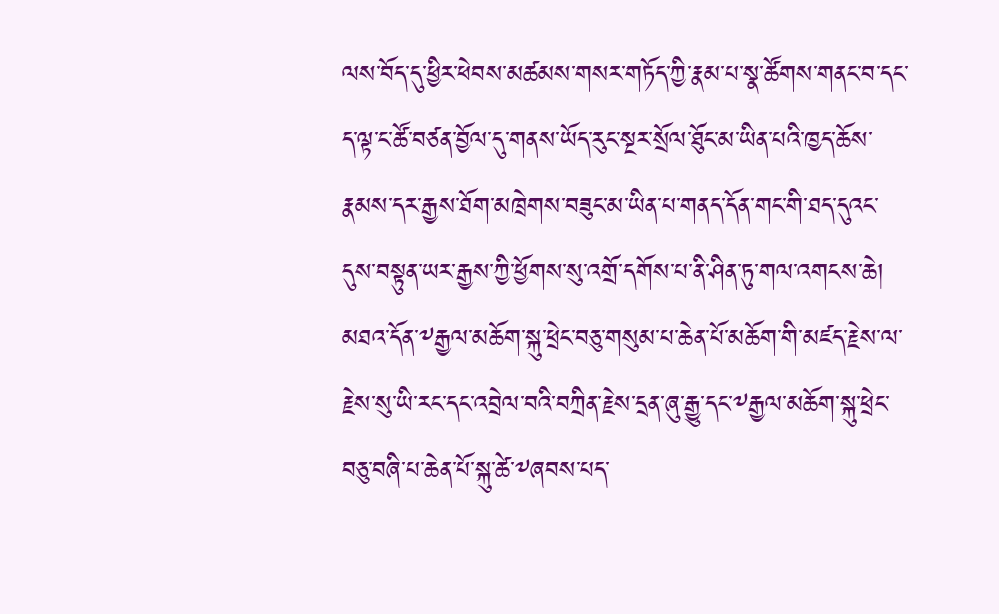ལས་བོད་དུ་ཕྱིར་ཕེབས་མཚམས་གསར་གཏོད་ཀྱི་རྣམ་པ་སྣ་ཚོགས་གནང་བ་དང་ད་ལྟ་ང་ཚོ་བཙན་བྱོལ་དུ་གནས་ཡོད་རུང་སྔར་སྲོལ་ཐོུང་མ་ཡིན་པའི་ཁྱད་ཆོས་རྣམས་དར་རྒྱས་ཐོག་མཁྲེགས་བཟུང་མ་ཡིན་པ་གནད་དོན་གང་གི་ཐད་དུའང་དུས་བསྟུན་ཡར་རྒྱས་ཀྱི་ཕྱོགས་སུ་འགྲོ་དགོས་པ་ནི་ཤིན་ཏུ་གལ་འགངས་ཆེ།
མཐའ་དོན་༸རྒྱལ་མཆོག་སྐུ་ཕྲེང་བཅུ་གསུམ་པ་ཆེན་པོ་མཆོག་གི་མཛད་རྗེས་ལ་རྗེས་སུ་ཡི་རང་དང་འབྲེལ་བའི་བཀྲིན་རྗེས་དྲན་ཞུ་རྒྱུ་དང་༸རྒྱལ་མཆོག་སྐུ་ཕྲེང་བཅུ་བཞི་པ་ཆེན་པོ་སྐུ་ཚེ་༸ཞབས་པད་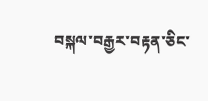བསྐལ་བརྒྱར་བརྟན་ཅིང་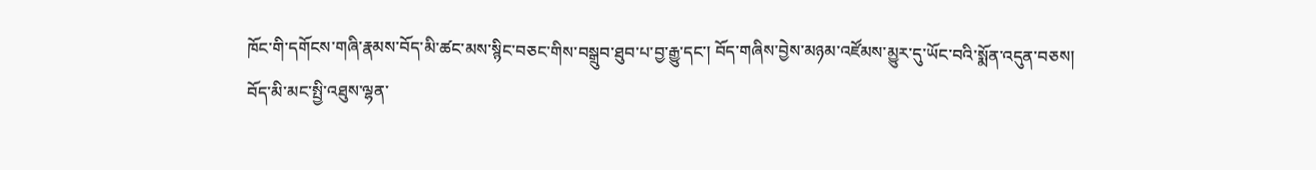ཁོང་གི་དགོངས་གཞི་རྣམས་བོད་མི་ཚང་མས་སྙིང་བཅང་གིས་བསྒྲུབ་ཐུབ་པ་བྱ་རྒྱུ་དང་། བོད་གཞིས་བྱེས་མཉམ་འཛོམས་མྱུར་དུ་ཡོང་བའི་སྨོན་འདུན་བཅས།
བོད་མི་མང་སྤྱི་འཐུས་ལྷན་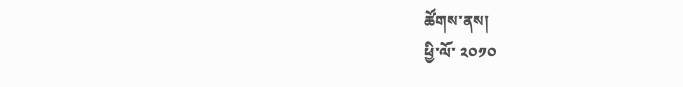ཚོགས་ནས།
ཕྱི་ལོ་ ༢༠༡༠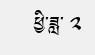ཕྱི་ཟླ་ ༢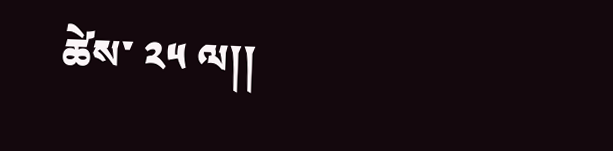ཚེས་ ༢༥ ལ།།